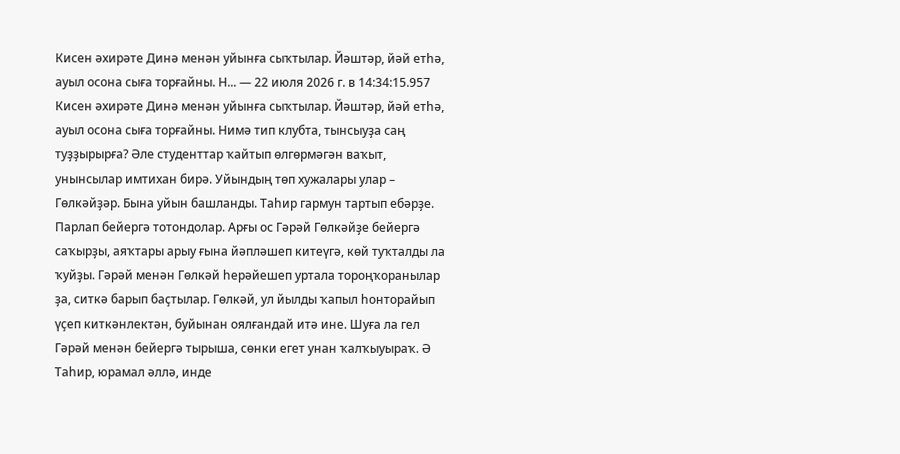Кисен әхирәте Динә менән уйынға сыҡтылар. Йәштәр, йәй етһә, ауыл осона сыға торғайны. Н... — 22 июля 2026 г. в 14:34:15.957
Кисен әхирәте Динә менән уйынға сыҡтылар. Йәштәр, йәй етһә, ауыл осона сыға торғайны. Нимә тип клубта, тынсыуҙа саң туҙҙырырға? Әле студенттар ҡайтып өлгөрмәгән ваҡыт, унынсылар имтихан бирә. Уйындың төп хужалары улар – Гөлкәйҙәр. Бына уйын башланды. Таһир гармун тартып ебәрҙе. Парлап бейергә тотондолар. Арғы ос Гәрәй Гөлкәйҙе бейергә саҡырҙы, аяҡтары арыу ғына йәпләшеп китеүгә, көй туҡталды ла ҡуйҙы. Гәрәй менән Гөлкәй һерәйешеп уртала тороңҡоранылар ҙа, ситкә барып баҫтылар. Гөлкәй, ул йылды ҡапыл һонторайып үҫеп киткәнлектән, буйынан оялғандай итә ине. Шуға ла гел Гәрәй менән бейергә тырыша, сөнки егет унан ҡалҡыуыраҡ. Ә Таһир, юрамал әллә, инде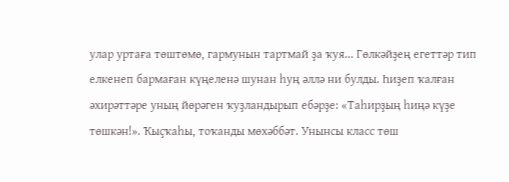улар уртаға төштөмө, гармунын тартмай ҙа ҡуя... Гөлкәйҙең егеттәр тип елкенеп бармаған күңеленә шунан һуң әллә ни булды. Һиҙеп ҡалған әхирәттәре уның йөрәген ҡуҙландырып ебәрҙе: «Таһирҙың һиңә күҙе төшкән!». Ҡыҫҡаһы, тоҡанды мөхәббәт. Унынсы класс төш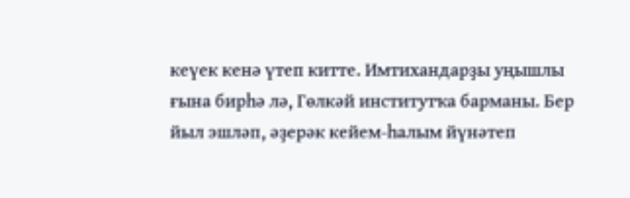кеүек кенә үтеп китте. Имтихандарҙы уңышлы ғына бирһә лә, Гөлкәй институтҡа барманы. Бер йыл эшләп, әҙерәк кейем-һалым йүнәтеп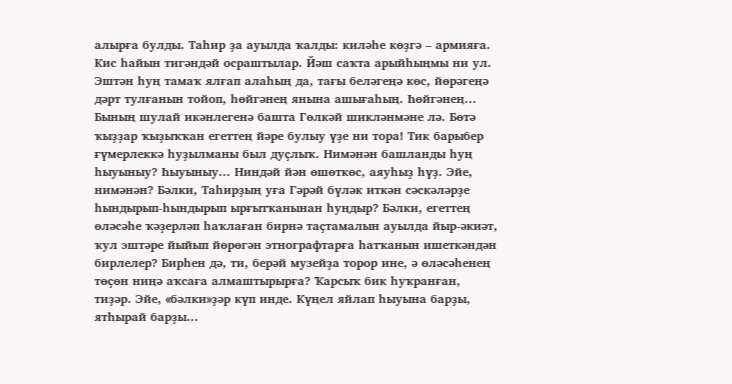алырға булды. Таһир ҙа ауылда ҡалды: киләһе көҙгә – армияға. Кис һайын тигәндәй осраштылар. Йәш саҡта арыйһыңмы ни ул. Эштән һуң тамаҡ ялғап алаһың да, тағы беләгеңә көс, йөрәгеңә дәрт тулғанын тойоп, һөйгәнең янына ашығаһың. Һөйгәнең... Бының шулай икәнлегенә башта Гөлкәй шикләнмәне лә. Бөтә ҡыҙҙар ҡыҙыҡҡан егеттең йәре булыу үҙе ни тора! Тик барыбер ғүмерлеккә һуҙылманы был дуҫлыҡ. Нимәнән башланды һуң һыуыныу? Һыуыныу... Ниндәй йән өшөткөс, аяуһыҙ һүҙ. Эйе, нимәнән? Бәлки, Таһирҙың уға Гәрәй бүләк иткән сәскәләрҙе һындырып-һындырып ырғытҡанынан һуңдыр? Бәлки, егеттең өләсәһе ҡәҙерләп һаҡлаған бирнә таҫтамалын ауылда йыр-әкиәт, ҡул эштәре йыйып йөрөгән этнографтарға һатҡанын ишеткәндән бирлелер? Бирһен дә, ти, берәй музейҙа торор ине, ә өләсәһенең төҫөн ниңә аҡсаға алмаштырырға? Ҡарсыҡ бик һуҡранған, тиҙәр. Эйе, «бәлки»ҙәр күп инде. Күңел яйлап һыуына барҙы, ятһырай барҙы...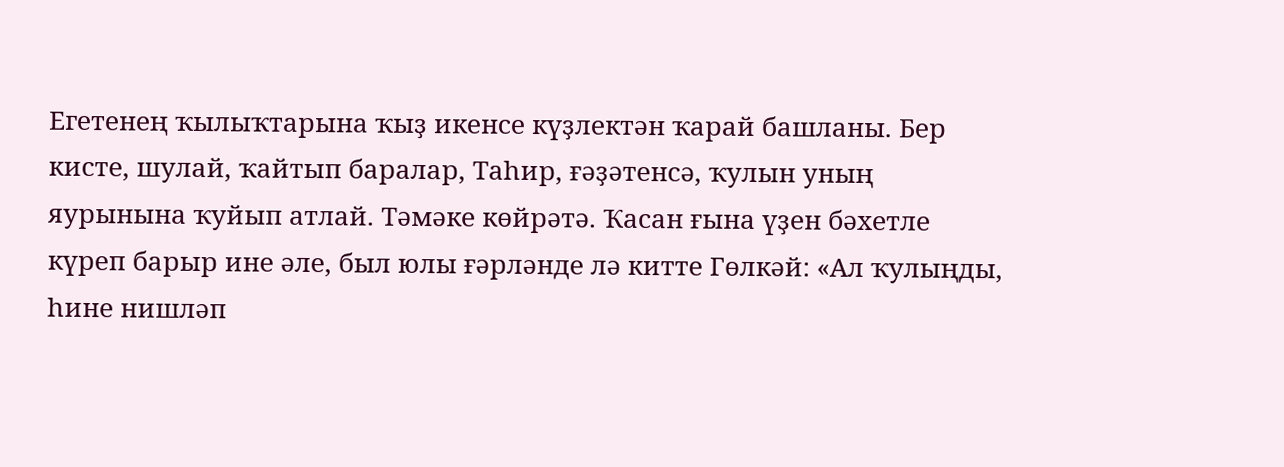Егетенең ҡылыҡтарына ҡыҙ икенсе күҙлектән ҡарай башланы. Бер кисте, шулай, ҡайтып баралар, Таһир, ғәҙәтенсә, ҡулын уның яурынына ҡуйып атлай. Тәмәке көйрәтә. Ҡасан ғына үҙен бәхетле күреп барыр ине әле, был юлы ғәрләнде лә китте Гөлкәй: «Ал ҡулыңды, һине нишләп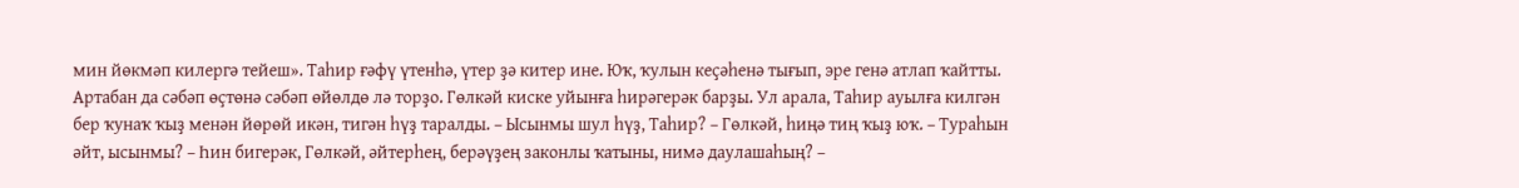мин йөкмәп килергә тейеш». Таһир ғәфү үтенһә, үтер ҙә китер ине. Юҡ, ҡулын кеҫәһенә тығып, эре генә атлап ҡайтты. Артабан да сәбәп өҫтөнә сәбәп өйөлдө лә торҙо. Гөлкәй киске уйынға һирәгерәк барҙы. Ул арала, Таһир ауылға килгән бер ҡунаҡ ҡыҙ менән йөрөй икән, тигән һүҙ таралды. – Ысынмы шул һүҙ, Таһир? – Гөлкәй, һиңә тиң ҡыҙ юҡ. – Тураһын әйт, ысынмы? – Һин бигерәк, Гөлкәй, әйтерһең, берәүҙең законлы ҡатыны, нимә даулашаһың? –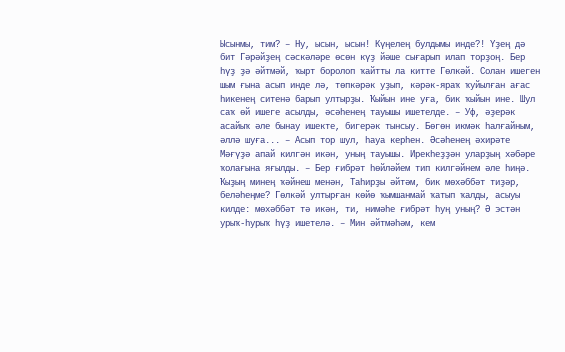Ысынмы, тим? – Ну, ысын, ысын! Күңелең булдымы инде?! Үҙең дә бит Гәрәйҙең сәскәләре өсөн күҙ йәше сығарып илап торҙоң. Бер һүҙ ҙә әйтмәй, ҡырт боролоп ҡайтты ла китте Гөлкәй. Солан ишеген шым ғына асып инде лә, төпкәрәк уҙып, кәрәк-яраҡ ҡуйылған ағас һикенең ситенә барып ултырҙы. Ҡыйын ине уға, бик ҡыйын ине. Шул саҡ өй ишеге асылды, әсәһенең тауышы ишетелде. – Уф, әҙерәк асайыҡ әле бынау ишекте, бигерәк тынсыу. Бөгөн икмәк һалғайным, әллә шуға... – Асып тор шул, һауа керһен. Әсәһенең әхирәте Мәғүҙә апай килгән икән, уның тауышы. Ирекһеҙҙән уларҙың хәбәре ҡолағына яғылды. – Бер ғибрәт һөйләйем тип килгәйнем әле һиңә. Ҡыҙың минең ҡәйнеш менән, Таһирҙы әйтәм, бик мөхәббәт тиҙәр, беләһеңме? Гөлкәй ултырған көйө ҡымшанмай ҡатып ҡалды, асыуы килде: мөхәббәт тә икән, ти, нимәһе ғибрәт һуң уның? Ә эстән урыҡ-һурыҡ һүҙ ишетелә. – Мин әйтмәһәм, кем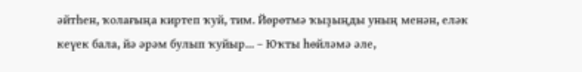әйтһен, ҡолағыңа киртеп ҡуй, тим. Йөрөтмә ҡыҙыңды уның менән, еләк кеүек бала, йә әрәм булып ҡуйыр... – Юҡты һөйләмә әле,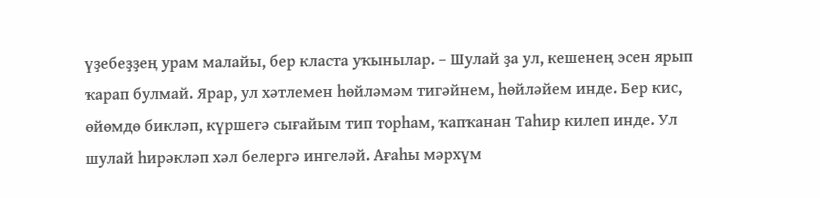үҙебеҙҙең урам малайы, бер класта уҡынылар. – Шулай ҙа ул, кешенең эсен ярып ҡарап булмай. Ярар, ул хәтлемен һөйләмәм тигәйнем, һөйләйем инде. Бер кис, өйөмдө бикләп, күршегә сығайым тип торһам, ҡапҡанан Таһир килеп инде. Ул шулай һирәкләп хәл белергә ингеләй. Ағаһы мәрхүм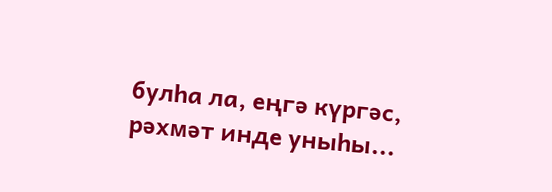булһа ла, еңгә күргәс, рәхмәт инде уныһы...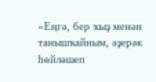«Еңгә, бер ҡыҙ менән танышҡайным, әҙерәк һөйләшеп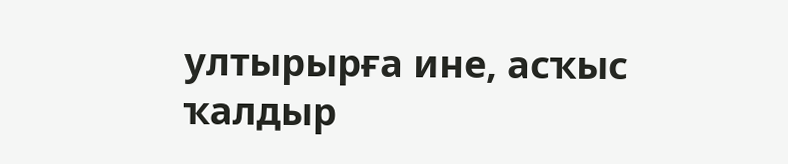ултырырға ине, асҡыс ҡалдыр